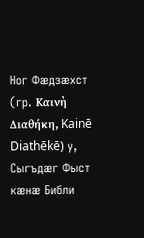Ног Фæдзæхст (гр. Καινὴ Διαθήκη, Kainē Diathēkē) у, Сыгъдæг Фыст кæнæ Библи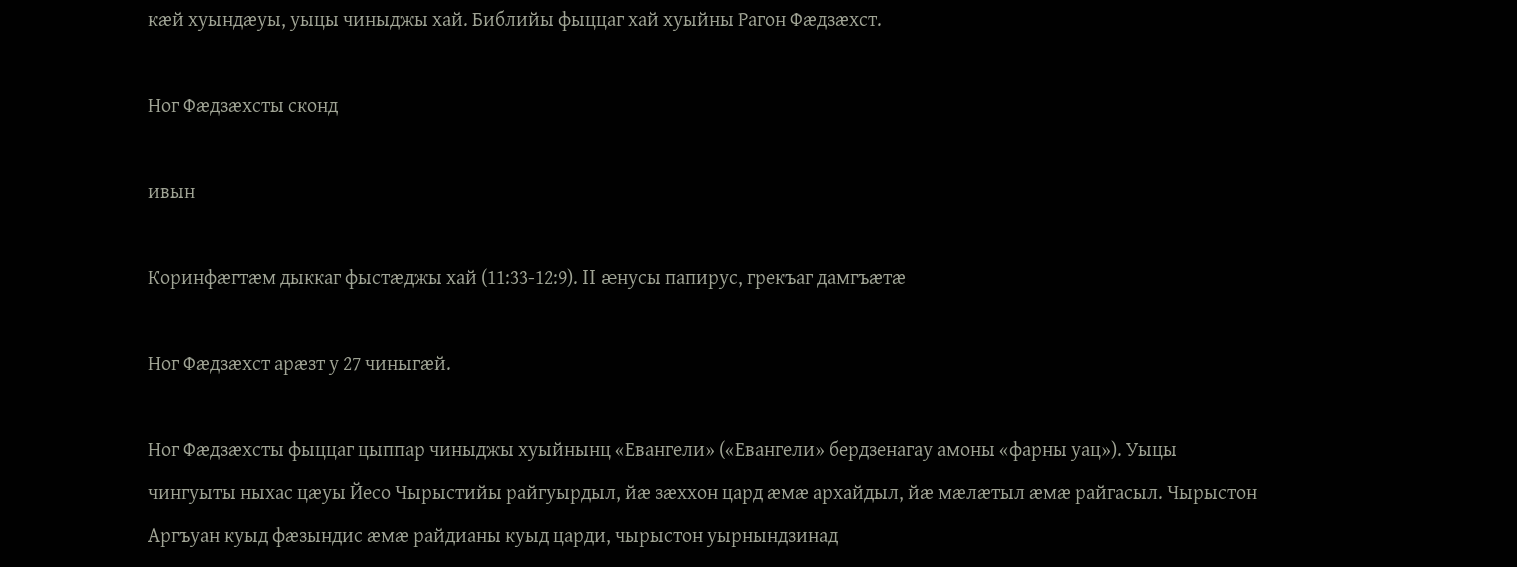кæй хуындæуы, уыцы чиныджы хай. Библийы фыццаг хай хуыйны Рагон Фæдзæхст.

Ног Фæдзæхсты сконд

ивын

Коринфæгтæм дыккаг фыстæджы хай (11:33-12:9). II æнусы папирус, грекъаг дамгъæтæ

Ног Фæдзæхст арæзт у 27 чиныгæй.

Ног Фæдзæхсты фыццаг цыппар чиныджы хуыйнынц «Евангели» («Евангели» бердзенагау амоны «фарны уац»). Уыцы чингуыты ныхас цæуы Йесо Чырыстийы райгуырдыл, йæ зæххон цард æмæ архайдыл, йæ мæлæтыл æмæ райгасыл. Чырыстон Аргъуан куыд фæзындис æмæ райдианы куыд царди, чырыстон уырнындзинад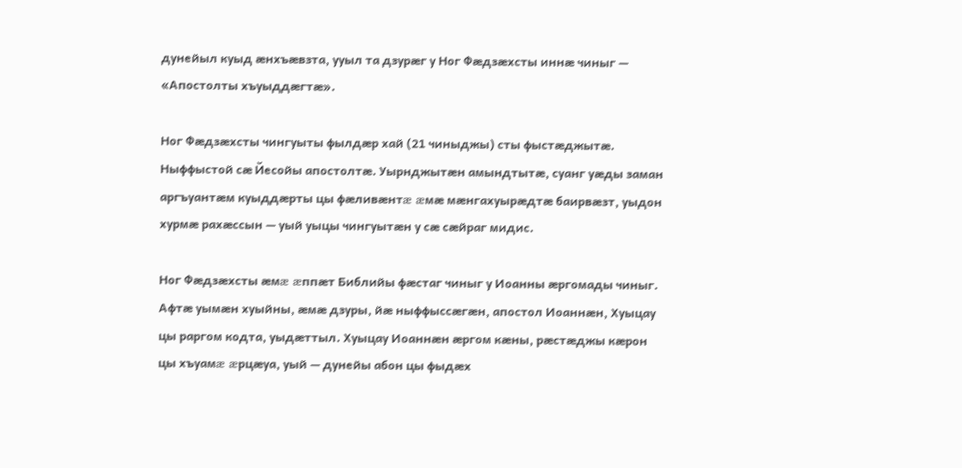дунейыл куыд æнхъæвзта, ууыл та дзурæг у Ног Фæдзæхсты иннæ чиныг — «Апостолты хъуыддæгтæ».

Ног Фæдзæхсты чингуыты фылдæр хай (21 чиныджы) сты фыстæджытæ. Ныффыстой сæ Йесойы апостолтæ. Уырнджытæн амындтытæ, суанг уæды заман аргъуантæм куыддæрты цы фæливæнтæ æмæ мæнгахуырæдтæ баирвæзт, уыдон хурмæ рахæссын — уый уыцы чингуытæн у сæ сæйраг мидис.

Ног Фæдзæхсты æмæ æппæт Библийы фæстаг чиныг у Иоанны æргомады чиныг. Афтæ уымæн хуыйны, æмæ дзуры, йæ ныффыссæгæн, апостол Иоаннæн, Хуыцау цы раргом кодта, уыдæттыл. Хуыцау Иоаннæн æргом кæны, рæстæджы кæрон цы хъуамæ æрцæуа, уый — дунейы абон цы фыдæх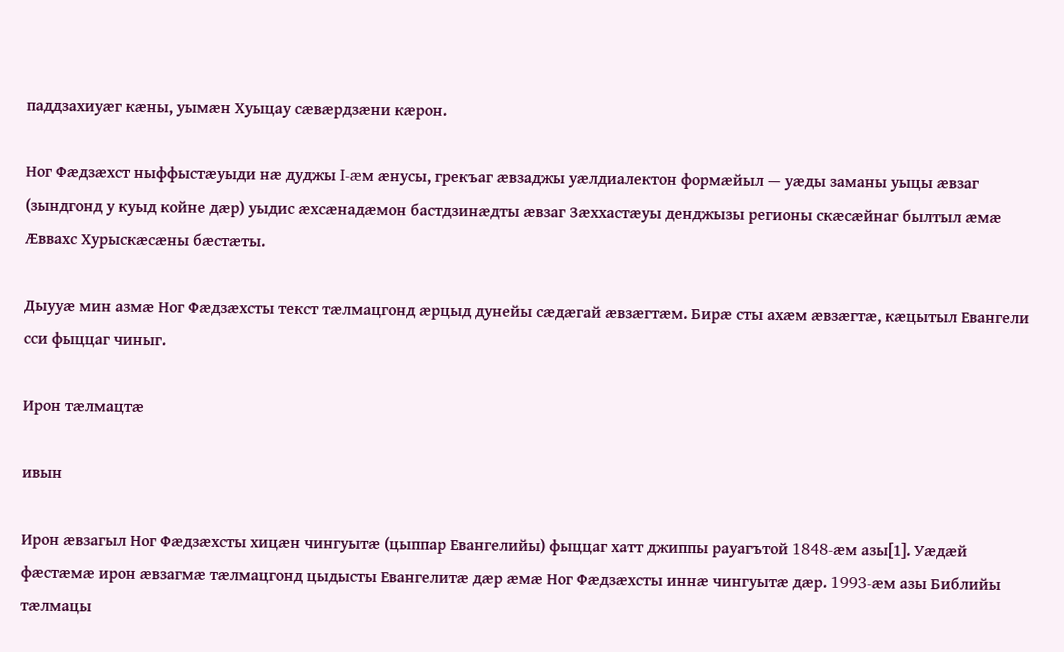паддзахиуæг кæны, уымæн Хуыцау сæвæрдзæни кæрон.

Ног Фæдзæхст ныффыстæуыди нæ дуджы I-æм æнусы, грекъаг æвзаджы уæлдиалектон формæйыл — уæды заманы уыцы æвзаг (зындгонд у куыд койне дæр) уыдис æхсæнадæмон бастдзинæдты æвзаг Зæххастæуы денджызы регионы скæсæйнаг былтыл æмæ Æввахс Хурыскæсæны бæстæты.

Дыууæ мин азмæ Ног Фæдзæхсты текст тæлмацгонд æрцыд дунейы сæдæгай æвзæгтæм. Бирæ сты ахæм æвзæгтæ, кæцытыл Евангели сси фыццаг чиныг.

Ирон тæлмацтæ

ивын

Ирон æвзагыл Ног Фæдзæхсты хицæн чингуытæ (цыппар Евангелийы) фыццаг хатт джиппы рауагътой 1848-æм азы[1]. Уæдæй фæстæмæ ирон æвзагмæ тæлмацгонд цыдысты Евангелитæ дæр æмæ Ног Фæдзæхсты иннæ чингуытæ дæр. 1993-æм азы Библийы тæлмацы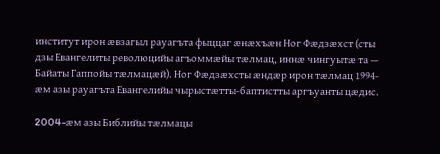институт ирон æвзагыл рауагъта фыццаг æнæхъæн Ног Фæдзæхст (сты дзы Евангелиты революцийы агъоммæйы тæлмац, иннæ чингуытæ та — Байаты Гаппойы тæлмацæй). Ног Фæдзæхсты æндæр ирон тæлмац 1994-æм азы рауагъта Евангелийы чырыстæтты-баптистты аргъуанты цæдис.

2004-æм азы Библийы тæлмацы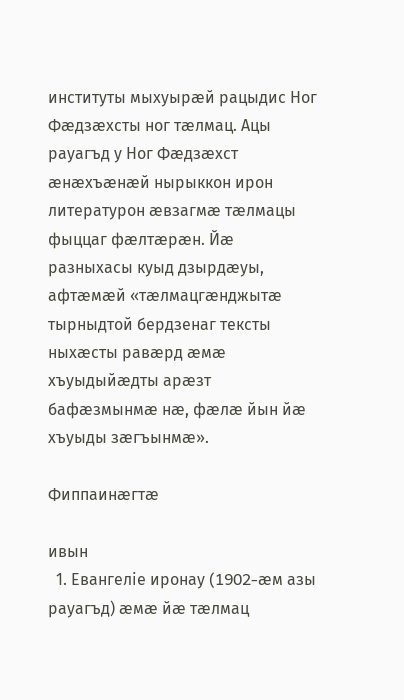институты мыхуырæй рацыдис Ног Фæдзæхсты ног тæлмац. Ацы рауагъд у Ног Фæдзæхст æнæхъæнæй нырыккон ирон литературон æвзагмæ тæлмацы фыццаг фæлтæрæн. Йæ разныхасы куыд дзырдæуы, афтæмæй «тæлмацгæнджытæ тырныдтой бердзенаг тексты ныхæсты равæрд æмæ хъуыдыйæдты арæзт бафæзмынмæ нæ, фæлæ йын йæ хъуыды зæгъынмæ».

Фиппаинæгтæ

ивын
  1. Евангелiе иронау (1902-æм азы рауагъд) æмæ йæ тæлмац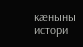кæныны истори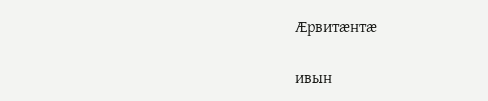Æрвитæнтæ

ивын